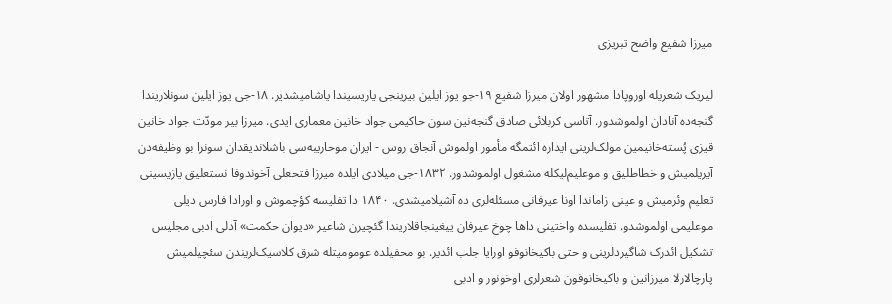میرزا شفیع واضح تبریزی

لیریک شعریله اوروپادا مشهور اولان میرزا شفیع ۱٩-جو یوز ایلین بیرینجی یاریسیندا یاشامیشدیر. ۱۸-جی یوز ایلین سونلاریندا گنجه‌ده آنادان اولموشدور. آتاسی كربلائی صادق گنجه‌نین سون حاکیمی جواد خانین معماری‌ ایدی. میرزا بیر مودّت جواد خانین قیزی پُسته‌خانیمین مولک‌لرینی ایداره ائتمگه مأمور اولموش آنجاق روس - ایران موحاریبه‌سی باشلاندیقدان سونرا بو وظیفه‌دن آیریلمیش و خطاطلیق و موعلیم‌لیکله مشغول اولموشدور. ۱۸۳۲-جی میلادی ایلده میرزا فتحعلی آخوندوفا نستعلیق یازیسینی تعلیم وئرمیش و عینی زاماندا اونا عیرفانی مسئله‌لری ده آشیلامیشدی. ۱۸۴۰ دا تفلیسه كؤچموش و اورادا فارس دیلی موعلیمی اولموشدو. تفلیسده واختینی داها چوخ عیرفان ییغینجاقلاریندا گئچیرن شاعیر «دیوان حکمت» آدلی ادبی مجلیس تشکیل ائدرک شاگیردلرینی و حتی باكیخانوفو اورایا جلب ائدیر. بو محفیلده عومومیتله شرق کلاسیک‌لریندن سئچیلمیش پارچالارلا میرزانین و باكیخانوفون شعرلری اوخونور و ادبی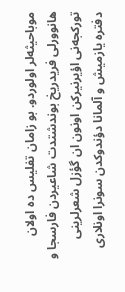موباحیثه‌لر اولوردو. بو زامان تفلیس ده اولان هانوورلی فریدریخ بوندشتدت شاعیردن فارسجا و توركجه‌نی اؤیرنیركن اونون ان گؤزل شعرلرینی دفتره یازمیش و آلمانا دؤندوکدن سونرا اونلاری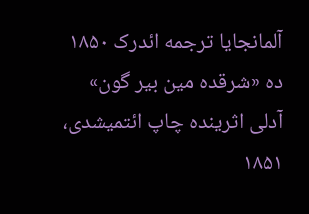آلمانجایا ترجمه ائدرک ۱۸۵۰ ده «شرقده مین بیر گون» آدلی اثرینده چاپ ائتمیشدی، ۱۸۵۱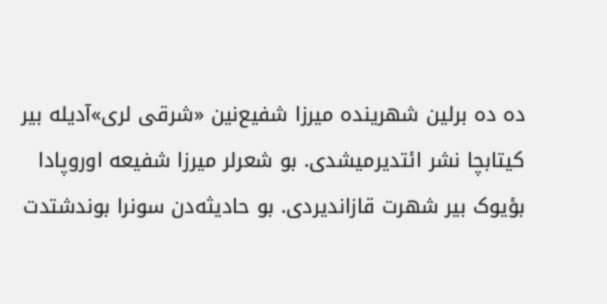ده ده برلین شهرینده میرزا شفیع‌نین «شرقی لری»آدیله بیر كیتابچا نشر ائتدیرمیشدی. بو شعرلر میرزا شفیعه اوروپادا بؤیوک بیر شهرت قازاندیردی. بو حادیثه‌دن سونرا بوندشتدت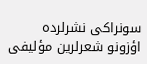سونراکی نشرلرده اؤزونو شعرلرین مؤلیفی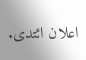اعلان ائتدی.